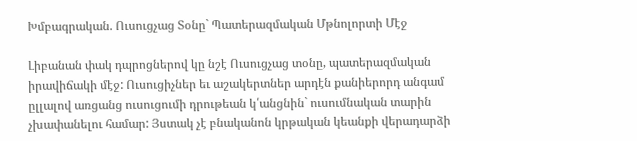Խմբագրական. Ուսուցչաց Տօնը` Պատերազմական Մթնոլորտի Մէջ

Լիբանան փակ դպրոցներով կը նշէ Ուսուցչաց տօնը, պատերազմական իրավիճակի մէջ: Ուսուցիչներ եւ աշակերտներ արդէն քանիերորդ անգամ ըլլալով առցանց ուսուցումի դրութեան կ՛անցնին` ուսումնական տարին չխափանելու համար: Յստակ չէ բնականոն կրթական կեանքի վերադարձի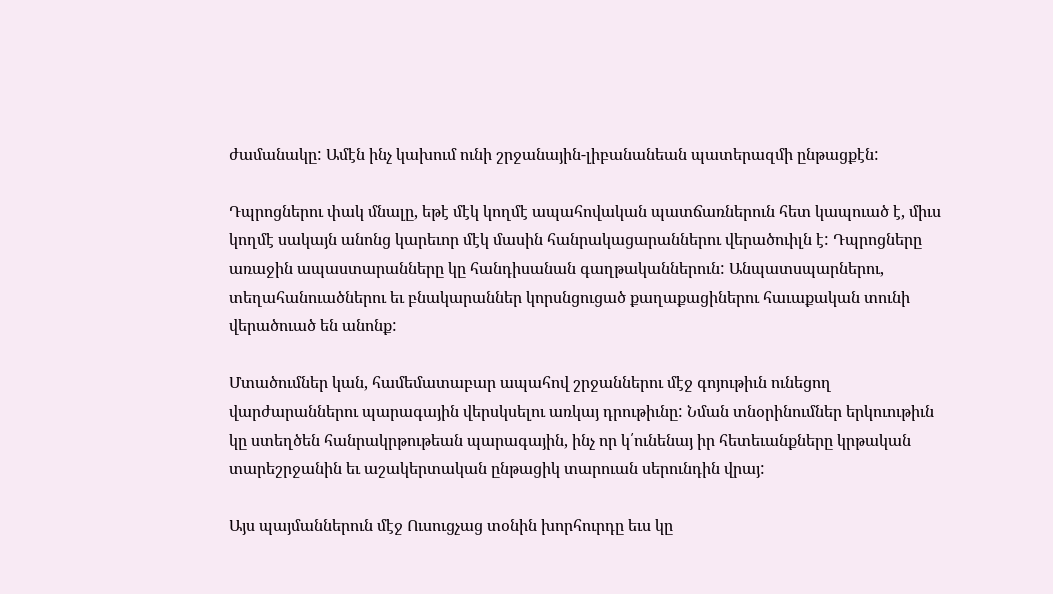ժամանակը: Ամէն ինչ կախում ունի շրջանային-լիբանանեան պատերազմի ընթացքէն:

Դպրոցներու փակ մնալը, եթէ մէկ կողմէ ապահովական պատճառներուն հետ կապուած է, միւս կողմէ սակայն անոնց կարեւոր մէկ մասին հանրակացարաններու վերածուիլն է: Դպրոցները առաջին ապաստարանները կը հանդիսանան գաղթականներուն: Անպատսպարներու, տեղահանուածներու եւ բնակարաններ կորսնցուցած քաղաքացիներու հաւաքական տունի վերածուած են անոնք:

Մտածումներ կան, համեմատաբար ապահով շրջաններու մէջ գոյութիւն ունեցող վարժարաններու պարագային վերսկսելու առկայ դրութիւնը: Նման տնօրինումներ երկուութիւն կը ստեղծեն հանրակրթութեան պարագային, ինչ որ կ՛ունենայ իր հետեւանքները կրթական տարեշրջանին եւ աշակերտական ընթացիկ տարուան սերունդին վրայ:

Այս պայմաններուն մէջ Ուսուցչաց տօնին խորհուրդը եւս կը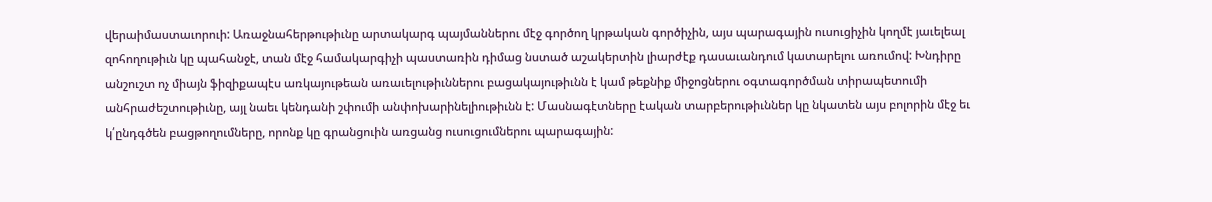վերաիմաստաւորուի: Առաջնահերթութիւնը արտակարգ պայմաններու մէջ գործող կրթական գործիչին, այս պարագային ուսուցիչին կողմէ յաւելեալ զոհողութիւն կը պահանջէ, տան մէջ համակարգիչի պաստառին դիմաց նստած աշակերտին լիարժէք դասաւանդում կատարելու առումով: Խնդիրը անշուշտ ոչ միայն ֆիզիքապէս առկայութեան առաւելութիւններու բացակայութիւնն է կամ թեքնիք միջոցներու օգտագործման տիրապետումի անհրաժեշտութիւնը, այլ նաեւ կենդանի շփումի անփոխարինելիութիւնն է: Մասնագէտները էական տարբերութիւններ կը նկատեն այս բոլորին մէջ եւ կ՛ընդգծեն բացթողումները, որոնք կը գրանցուին առցանց ուսուցումներու պարագային: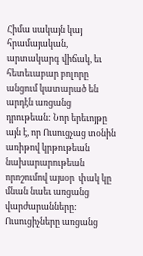Հիմա սակայն կայ հրամայական, արտակարգ վիճակ, եւ հետեւաբար բոլորը անցում կատարած են արդէն առցանց դրութեան: Նոր երեւոյթը այն է, որ Ուսուցչաց տօնին առիթով կրթութեան նախարարութեան որոշումով այսօր  փակ կը մնան նաեւ առցանց վարժարանները: Ուսուցիչները առցանց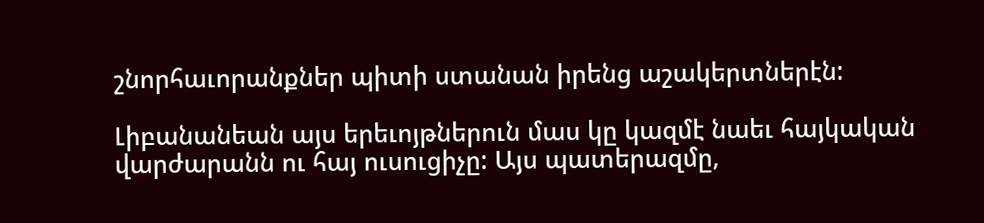շնորհաւորանքներ պիտի ստանան իրենց աշակերտներէն:

Լիբանանեան այս երեւոյթներուն մաս կը կազմէ նաեւ հայկական վարժարանն ու հայ ուսուցիչը: Այս պատերազմը,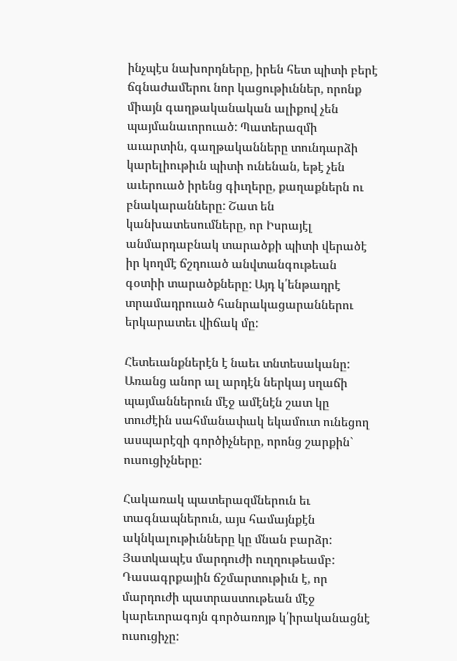ինչպէս նախորդները, իրեն հետ պիտի բերէ ճգնաժամերու նոր կացութիւններ, որոնք միայն գաղթականական ալիքով չեն պայմանաւորուած: Պատերազմի աւարտին, գաղթականները տունդարձի կարելիութիւն պիտի ունենան, եթէ չեն աւերուած իրենց գիւղերը, քաղաքներն ու բնակարանները: Շատ են կանխատեսումները, որ Իսրայէլ անմարդաբնակ տարածքի պիտի վերածէ իր կողմէ ճշդուած անվտանգութեան գօտիի տարածքները: Այդ կ՛ենթադրէ տրամադրուած հանրակացարաններու երկարատեւ վիճակ մը:

Հետեւանքներէն է նաեւ տնտեսականը: Առանց անոր ալ արդէն ներկայ սղաճի պայմաններուն մէջ ամէնէն շատ կը տուժէին սահմանափակ եկամուտ ունեցող ասպարէզի գործիչները, որոնց շարքին` ուսուցիչները:

Հակառակ պատերազմներուն եւ տագնապներուն, այս համայնքէն ակնկալութիւնները կը մնան բարձր: Յատկապէս մարդուժի ուղղութեամբ: Դասագրքային ճշմարտութիւն է, որ մարդուժի պատրաստութեան մէջ կարեւորագոյն գործառոյթ կ՛իրականացնէ ուսուցիչը: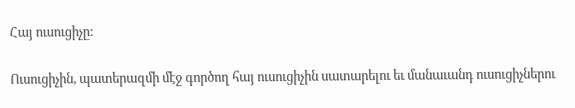Հայ ուսուցիչը:

Ուսուցիչին, պատերազմի մէջ գործող հայ ուսուցիչին սատարելու եւ մանաւանդ ուսուցիչներու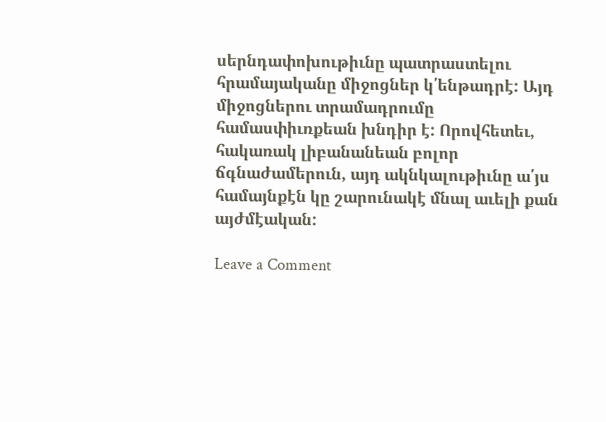սերնդափոխութիւնը պատրաստելու հրամայականը միջոցներ կ՛ենթադրէ: Այդ միջոցներու տրամադրումը համասփիւռքեան խնդիր է: Որովհետեւ, հակառակ լիբանանեան բոլոր ճգնաժամերուն, այդ ակնկալութիւնը ա՛յս համայնքէն կը շարունակէ մնալ աւելի քան այժմէական:

Leave a Comment